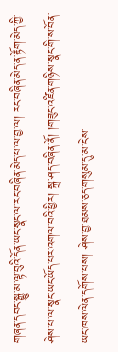གཞན་དབང་སྒྱུ་མ་ལྟ་བུའི་དོན་ཡང་སྣང་ལ་རང་བཞིན་མེད་པ་ལ་བྱ་ལ། རང་བཞིན་མེད་ན་རྟོག་མེད་ཀྱི་ཤེས་པ་ལ་སྣང་ཡང་ཡོད་པར་འགལ་བའི་ཕྱིར། སྐྲ་ཤད་བཞིན་ནོ། །གཟུང་འཛིན་གཉིས་སྣང་གི་ས་བོན་ཡང་ཁས་ལེན་དགོས་པས། ཤེས་བྱ་ཐམས་ཅད་གསུམ་དུ་མ་ངེས་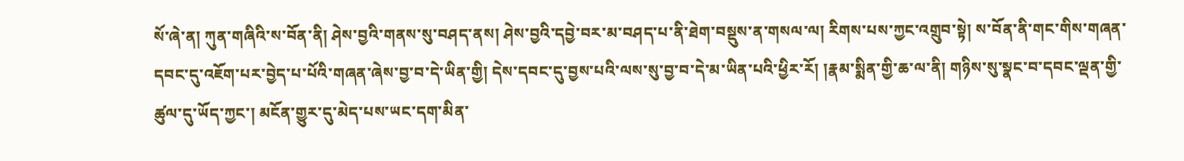སོ་ཞེ་ན། ཀུན་གཞིའི་ས་བོན་ནི། ཤེས་བྱའི་གནས་སུ་བཤད་ནས། ཤེས་བྱའི་དབྱེ་བར་མ་བཤད་པ་ནི་ཐེག་བསྡུས་ན་གསལ་ལ། རིགས་པས་ཀྱང་འགྲུབ་སྟེ། ས་བོན་ནི་གང་གིས་གཞན་དབང་དུ་འཇོག་པར་བྱེད་པ་པོའི་གཞན་ཞེས་བྱ་བ་དེ་ཡིན་གྱི། དེས་དབང་དུ་བྱས་པའི་ལས་སུ་བྱ་བ་དེ་མ་ཡིན་པའི་ཕྱིར་རོ། །རྣམ་སྨིན་གྱི་ཆ་ལ་ནི། གཉིས་སུ་སྣང་བ་དབང་ལྡན་གྱི་ཚུལ་དུ་ཡོད་ཀྱང་། མངོན་གྱུར་དུ་མེད་པས་ཡང་དག་མིན་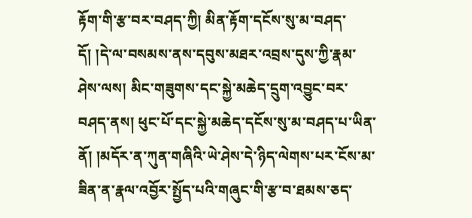རྟོག་གི་རྩ་བར་བཤད་ཀྱི། མིན་རྟོག་དངོས་སུ་མ་བཤད་དོ། །དེ་ལ་བསམས་ནས་དབུས་མཐར་འབྲས་དུས་ཀྱི་རྣམ་ཤེས་ལས། མིང་གཟུགས་དང་སྐྱེ་མཆེད་དྲུག་འབྱུང་བར་བཤད་ནས། ཕུང་པོ་དང་སྐྱེ་མཆེད་དངོས་སུ་མ་བཤད་པ་ཡིན་ནོ། །མདོར་ན་ཀུན་གཞིའི་ཡེ་ཤེས་དེ་ཉིད་ལེགས་པར་ངོས་མ་ཟིན་ན་རྣལ་འབྱོར་སྤྱོད་པའི་གཞུང་གི་རྩ་བ་ཐམས་ཅད་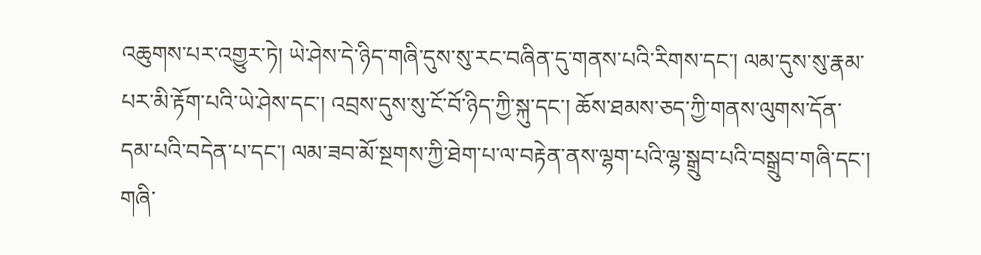འཆུགས་པར་འགྱུར་ཏེ། ཡེ་ཤེས་དེ་ཉིད་གཞི་དུས་སུ་རང་བཞིན་དུ་གནས་པའི་རིགས་དང་། ལམ་དུས་སུ་རྣམ་པར་མི་རྟོག་པའི་ཡེ་ཤེས་དང་། འབྲས་དུས་སུ་ངོ་བོ་ཉིད་ཀྱི་སྐུ་དང་། ཆོས་ཐམས་ཅད་ཀྱི་གནས་ལུགས་དོན་དམ་པའི་བདེན་པ་དང་། ལམ་ཟབ་མོ་སྔགས་ཀྱི་ཐེག་པ་ལ་བརྟེན་ནས་ལྷག་པའི་ལྷ་སྒྲུབ་པའི་བསྒྲུབ་གཞི་དང་། གཞི་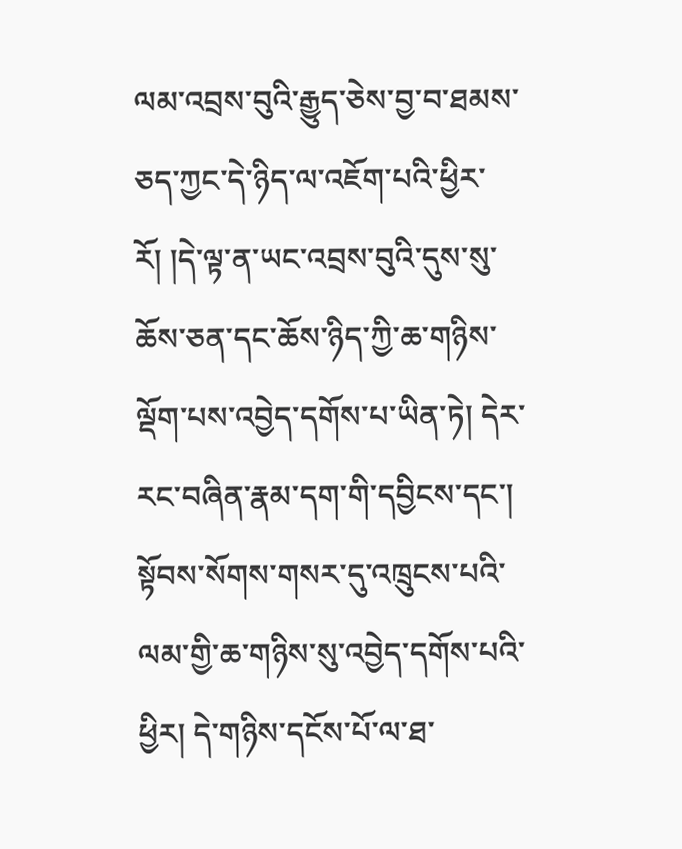ལམ་འབྲས་བུའི་རྒྱུད་ཅེས་བྱ་བ་ཐམས་ཅད་ཀྱང་དེ་ཉིད་ལ་འཇོག་པའི་ཕྱིར་རོ། །དེ་ལྟ་ན་ཡང་འབྲས་བུའི་དུས་སུ་ཆོས་ཅན་དང་ཆོས་ཉིད་ཀྱི་ཆ་གཉིས་ལྡོག་པས་འབྱེད་དགོས་པ་ཡིན་ཏེ། དེར་རང་བཞིན་རྣམ་དག་གི་དབྱིངས་དང་། སྟོབས་སོགས་གསར་དུ་འཁྲུངས་པའི་ལམ་གྱི་ཆ་གཉིས་སུ་འབྱེད་དགོས་པའི་ཕྱིར། དེ་གཉིས་དངོས་པོ་ལ་ཐ་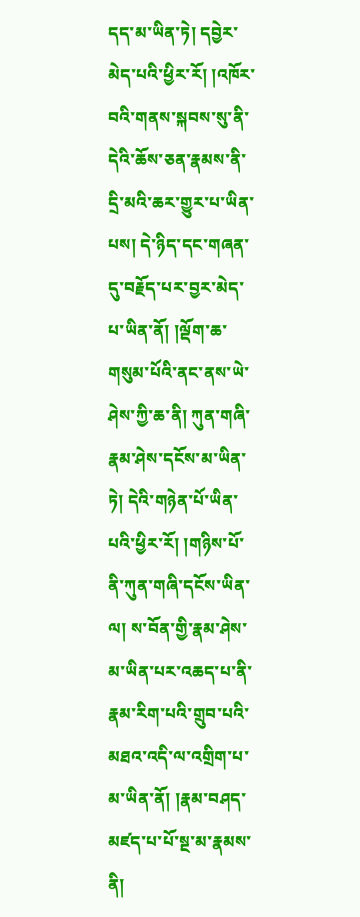དད་མ་ཡིན་ཏེ། དབྱེར་མེད་པའི་ཕྱིར་རོ། །འཁོར་བའི་གནས་སྐབས་སུ་ནི་དེའི་ཆོས་ཅན་རྣམས་ནི་དྲི་མའི་ཆར་གྱུར་པ་ཡིན་པས། དེ་ཉིད་དང་གཞན་དུ་བརྗོད་པར་བྱར་མེད་པ་ཡིན་ནོ། །ལྡོག་ཆ་གསུམ་པོའི་ནང་ནས་ཡེ་ཤེས་ཀྱི་ཆ་ནི། ཀུན་གཞི་རྣམ་ཤེས་དངོས་མ་ཡིན་ཏེ། དེའི་གཉེན་པོ་ཡིན་པའི་ཕྱིར་རོ། །གཉིས་པོ་ནི་ཀུན་གཞི་དངོས་ཡིན་ལ། ས་བོན་གྱི་རྣམ་ཤེས་མ་ཡིན་པར་འཆད་པ་ནི་རྣམ་རིག་པའི་གྲུབ་པའི་མཐའ་འདི་ལ་འགྲིག་པ་མ་ཡིན་ནོ། །རྣམ་བཤད་མཛད་པ་པོ་སྔ་མ་རྣམས་ནི།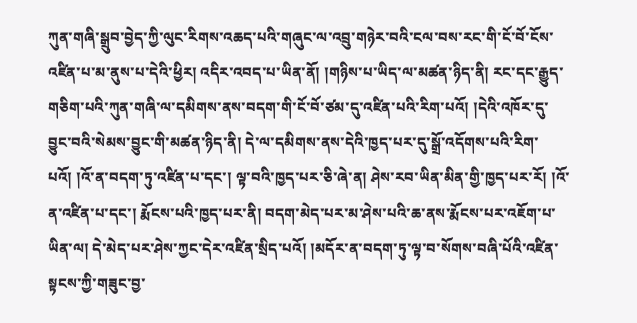ཀུན་གཞི་སྒྲུབ་བྱེད་ཀྱི་ལུང་རིགས་འཆད་པའི་གཞུང་ལ་འབྲུ་གཉེར་བའི་ངལ་བས་རང་གི་ངོ་བོ་ངོས་འཛིན་པ་མ་ནུས་པ་དེའི་ཕྱིར། འདིར་འབད་པ་ཡིན་ནོ། །གཉིས་པ་ཡིད་ལ་མཚན་ཉིད་ནི། རང་དང་རྒྱུད་གཅིག་པའི་ཀུན་གཞི་ལ་དམིགས་ནས་བདག་གི་ངོ་བོ་ཙམ་དུ་འཛིན་པའི་རིག་པའོ། །དེའི་འཁོར་དུ་བྱུང་བའི་སེམས་བྱུང་གི་མཚན་ཉིད་ནི། དེ་ལ་དམིགས་ནས་དེའི་ཁྱད་པར་དུ་སྒྲོ་འདོགས་པའི་རིག་པའོ། །འོ་ན་བདག་ཏུ་འཛིན་པ་དང་། ལྟ་བའི་ཁྱད་པར་ཅི་ཞེ་ན། ཤེས་རབ་ཡིན་མིན་གྱི་ཁྱད་པར་རོ། །འོ་ན་འཛིན་པ་དང་། རྨོངས་པའི་ཁྱད་པར་ནི། བདག་མེད་པར་མ་ཤེས་པའི་ཆ་ནས་རྨོངས་པར་འཇོག་པ་ཡིན་ལ། དེ་མེད་པར་ཤེས་ཀྱང་དེར་འཛིན་སྲིད་པའོ། །མདོར་ན་བདག་ཏུ་ལྟ་བ་སོགས་བཞི་པོའི་འཛིན་སྟངས་ཀྱི་གཟུང་བྱ་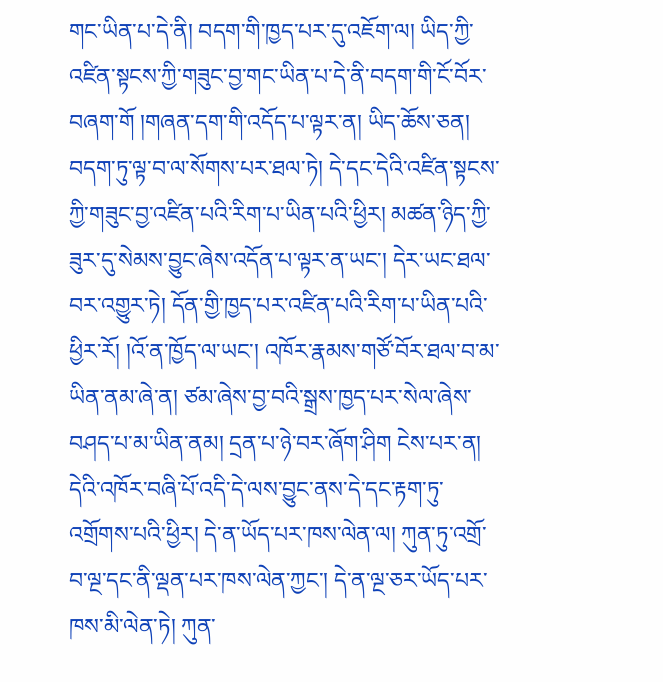གང་ཡིན་པ་དེ་ནི། བདག་གི་ཁྱད་པར་དུ་འཇོག་ལ། ཡིད་ཀྱི་འཛིན་སྟངས་ཀྱི་གཟུང་བྱ་གང་ཡིན་པ་དེ་ནི་བདག་གི་ངོ་བོར་བཞག་གོ །གཞན་དག་གི་འདོད་པ་ལྟར་ན། ཡིད་ཆོས་ཅན། བདག་ཏུ་ལྟ་བ་ལ་སོགས་པར་ཐལ་ཏེ། དེ་དང་དེའི་འཛིན་སྟངས་ཀྱི་གཟུང་བྱ་འཛིན་པའི་རིག་པ་ཡིན་པའི་ཕྱིར། མཚན་ཉིད་ཀྱི་ཟུར་དུ་སེམས་བྱུང་ཞེས་འདོན་པ་ལྟར་ན་ཡང་། དེར་ཡང་ཐལ་བར་འགྱུར་ཏེ། དོན་གྱི་ཁྱད་པར་འཛིན་པའི་རིག་པ་ཡིན་པའི་ཕྱིར་རོ། །འོ་ན་ཁྱོད་ལ་ཡང་། འཁོར་རྣམས་གཙོ་བོར་ཐལ་བ་མ་ཡིན་ནམ་ཞེ་ན། ཙམ་ཞེས་བྱ་བའི་སྒྲས་ཁྱད་པར་སེལ་ཞེས་བཤད་པ་མ་ཡིན་ནམ། དྲན་པ་ཉེ་བར་ཞོག་ཤིག ངེས་པར་ན། དེའི་འཁོར་བཞི་པོ་འདི་དེ་ལས་བྱུང་ནས་དེ་དང་རྟག་ཏུ་འགྲོགས་པའི་ཕྱིར། དེ་ན་ཡོད་པར་ཁས་ལེན་ལ། ཀུན་ཏུ་འགྲོ་བ་ལྔ་དང་ནི་ལྡན་པར་ཁས་ལེན་ཀྱང་། དེ་ན་ལྔ་ཅར་ཡོད་པར་ཁས་མི་ལེན་ཏེ། ཀུན་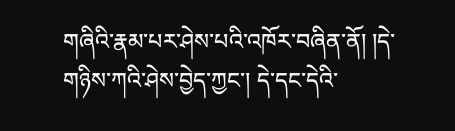གཞིའི་རྣམ་པར་ཤེས་པའི་འཁོར་བཞིན་ནོ། །དེ་གཉིས་ཀའི་ཤེས་བྱེད་ཀྱང་། དེ་དང་དེའི་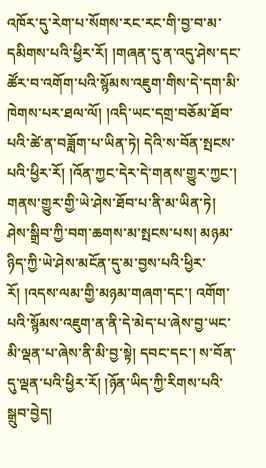འཁོར་དུ་རེག་པ་སོགས་རང་རང་གི་བྱ་བ་མ་དམིགས་པའི་ཕྱིར་རོ། །གཞན་དུ་ན་འདུ་ཤེས་དང་ཚོར་བ་འགོག་པའི་སྙོམས་འཇུག་གིས་དེ་དག་མི་ཁེགས་པར་ཐལ་ལོ། །འདི་ཡང་དགྲ་བཅོམ་ཐོབ་པའི་ཚེ་ན་བཟློག་པ་ཡིན་ཏེ། དེའི་ས་བོན་སྤངས་པའི་ཕྱིར་རོ། །འོན་ཀྱང་དེར་དེ་གནས་གྱུར་ཀྱང་། གནས་གྱུར་གྱི་ཡེ་ཤེས་ཐོབ་པ་ནི་མ་ཡིན་ཏེ། ཤེས་སྒྲིབ་ཀྱི་བག་ཆགས་མ་སྤངས་པས། མཉམ་ཉིད་ཀྱི་ཡེ་ཤེས་མངོན་དུ་མ་བྱས་པའི་ཕྱིར་རོ། །འདས་ལམ་གྱི་མཉམ་གཞག་དང་། འགོག་པའི་སྙོམས་འཇུག་ན་ནི་དེ་མེད་པ་ཞེས་བྱ་ཡང་མི་ལྡན་པ་ཞེས་ནི་མི་བྱ་སྟེ། དབང་དང་། ས་བོན་དུ་ལྡན་པའི་ཕྱིར་རོ། །ཉོན་ཡིད་ཀྱི་རིགས་པའི་སྒྲུབ་བྱེད།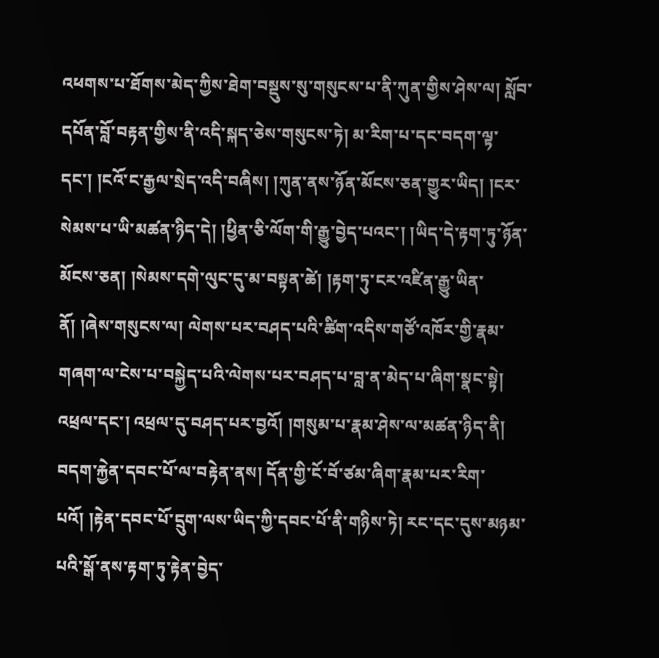འཕགས་པ་ཐོགས་མེད་ཀྱིས་ཐེག་བསྡུས་སུ་གསུངས་པ་ནི་ཀུན་གྱིས་ཤེས་ལ། སློབ་དཔོན་བློ་བརྟན་གྱིས་ནི་འདི་སྐད་ཅེས་གསུངས་ཏེ། མ་རིག་པ་དང་བདག་ལྟ་དང་། །ངའོ་ང་རྒྱལ་སྲེད་འདི་བཞིས། །ཀུན་ནས་ཉོན་མོངས་ཅན་གྱུར་ཡིད། །ངར་སེམས་པ་ཡི་མཚན་ཉིད་དེ། །ཕྱིན་ཅི་ལོག་གི་རྒྱུ་བྱེད་པའང་། །ཡིད་དེ་རྟག་ཏུ་ཉོན་མོངས་ཅན། །སེམས་དགེ་ལུང་དུ་མ་བསྟན་ཚེ། །རྟག་ཏུ་ངར་འཛིན་རྒྱུ་ཡིན་ནོ། །ཞེས་གསུངས་ལ། ལེགས་པར་བཤད་པའི་ཚིག་འདིས་གཙོ་འཁོར་གྱི་རྣམ་གཞག་ལ་ངེས་པ་བསྐྱེད་པའི་ལེགས་པར་བཤད་པ་བླ་ན་མེད་པ་ཞིག་སྣང་སྟེ། འཕྲལ་དང་། འཕྲལ་དུ་བཤད་པར་བྱའོ། །གསུམ་པ་རྣམ་ཤེས་ལ་མཚན་ཉིད་ནི། བདག་རྐྱེན་དབང་པོ་ལ་བརྟེན་ནས། དོན་གྱི་ངོ་བོ་ཙམ་ཞིག་རྣམ་པར་རིག་པའོ། །རྟེན་དབང་པོ་དྲུག་ལས་ཡིད་ཀྱི་དབང་པོ་ནི་གཉིས་ཏེ། རང་དང་དུས་མཉམ་པའི་སྒོ་ནས་རྟག་ཏུ་རྟེན་བྱེད་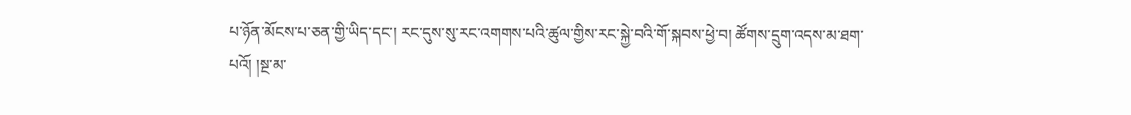པ་ཉོན་མོངས་པ་ཅན་གྱི་ཡིད་དང་། རང་དུས་སུ་རང་འགགས་པའི་ཚུལ་གྱིས་རང་སྐྱེ་བའི་གོ་སྐབས་ཕྱེ་བ། ཚོགས་དྲུག་འདས་མ་ཐག་པའོ། །སྔ་མ་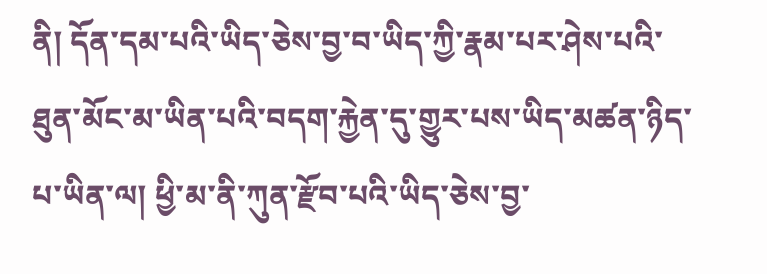ནི། དོན་དམ་པའི་ཡིད་ཅེས་བྱ་བ་ཡིད་ཀྱི་རྣམ་པར་ཤེས་པའི་ཐུན་མོང་མ་ཡིན་པའི་བདག་རྐྱེན་དུ་གྱུར་པས་ཡིད་མཚན་ཉིད་པ་ཡིན་ལ། ཕྱི་མ་ནི་ཀུན་རྫོབ་པའི་ཡིད་ཅེས་བྱ་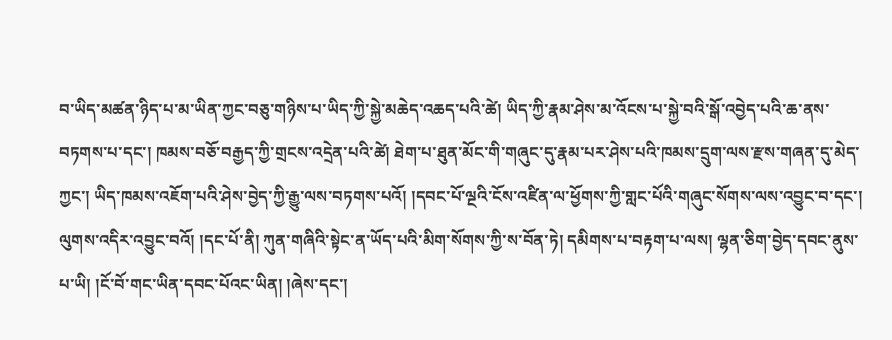བ་ཡིད་མཚན་ཉིད་པ་མ་ཡིན་ཀྱང་བཅུ་གཉིས་པ་ཡིད་ཀྱི་སྐྱེ་མཆེད་འཆད་པའི་ཚེ། ཡིད་ཀྱི་རྣམ་ཤེས་མ་འོངས་པ་སྐྱེ་བའི་སྒོ་འབྱེད་པའི་ཆ་ནས་བཏགས་པ་དང་། ཁམས་བཅོ་བརྒྱད་ཀྱི་གྲངས་འདྲེན་པའི་ཚེ། ཐེག་པ་ཐུན་མོང་གི་གཞུང་དུ་རྣམ་པར་ཤེས་པའི་ཁམས་དྲུག་ལས་རྫས་གཞན་དུ་མེད་ཀྱང་། ཡིད་ཁམས་འཇོག་པའི་ཤེས་བྱེད་ཀྱི་རྒྱུ་ལས་བཏགས་པའོ། །དབང་པོ་ལྔའི་ངོས་འཛིན་ལ་ཕྱོགས་ཀྱི་གླང་པོའི་གཞུང་སོགས་ལས་འབྱུང་བ་དང་། ལུགས་འདིར་འབྱུང་བའོ། །དང་པོ་ནི། ཀུན་གཞིའི་སྟེང་ན་ཡོད་པའི་མིག་སོགས་ཀྱི་ས་བོན་ཏེ། དམིགས་པ་བརྟག་པ་ལས། ལྷན་ཅིག་བྱེད་དབང་ནུས་པ་ཡི། །ངོ་བོ་གང་ཡིན་དབང་པོའང་ཡིན། །ཞེས་དང་།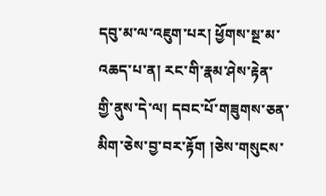དབུ་མ་ལ་འཇུག་པར། ཕྱོགས་སྔ་མ་འཆད་པ་ན། རང་གི་རྣམ་ཤེས་རྟེན་གྱི་ནུས་དེ་ལ། དབང་པོ་གཟུགས་ཅན་མིག་ཅེས་བྱ་བར་རྟོག །ཅེས་གསུངས་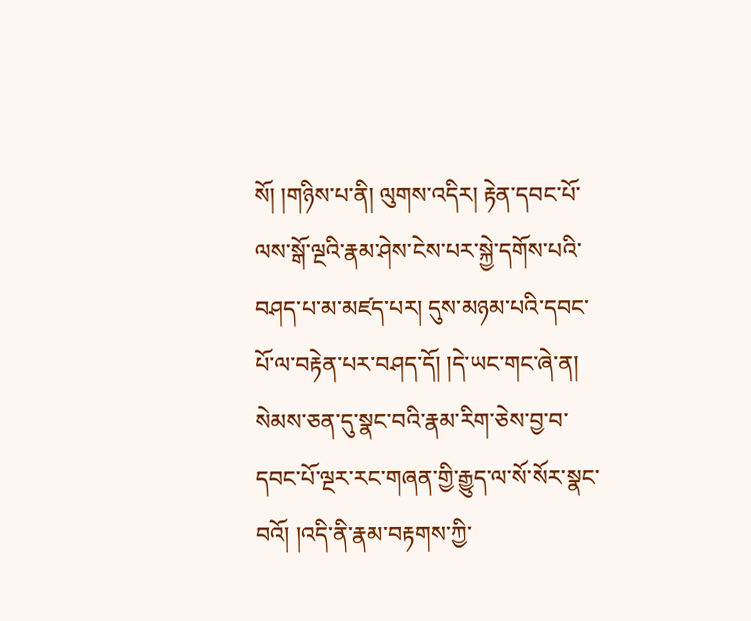སོ། །གཉིས་པ་ནི། ལུགས་འདིར། རྟེན་དབང་པོ་ལས་སྒོ་ལྔའི་རྣམ་ཤེས་ངེས་པར་སྐྱེ་དགོས་པའི་བཤད་པ་མ་མཛད་པར། དུས་མཉམ་པའི་དབང་པོ་ལ་བརྟེན་པར་བཤད་དོ། །དེ་ཡང་གང་ཞེ་ན། སེམས་ཅན་དུ་སྣང་བའི་རྣམ་རིག་ཅེས་བྱ་བ་དབང་པོ་ལྔར་རང་གཞན་གྱི་རྒྱུད་ལ་སོ་སོར་སྣང་བའོ། །འདི་ནི་རྣམ་བརྟགས་ཀྱི་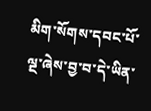མིག་སོགས་དབང་པོ་ལྔ་ཞེས་བྱ་བ་དེ་ཡིན་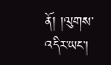ནོ། །ལུགས་འདིར་ཡང་།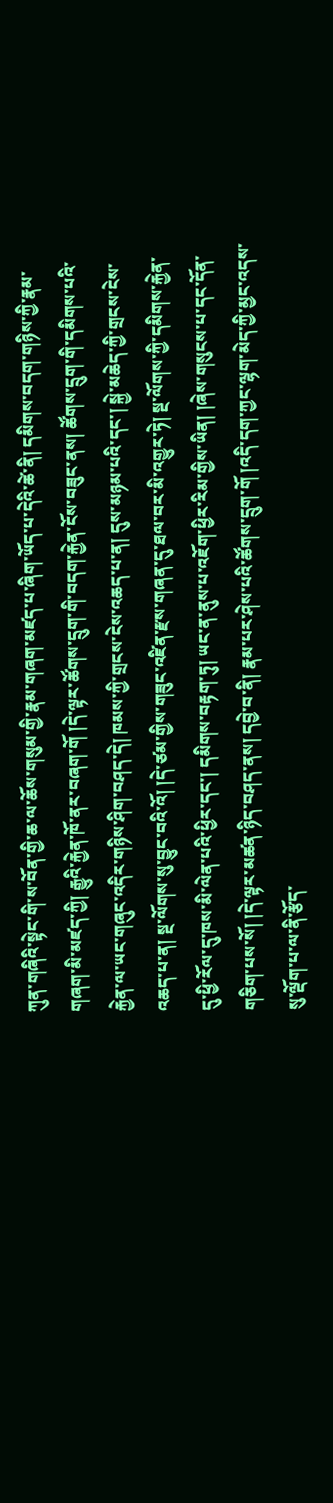ཀུན་གཞིའི་སྟེང་གི་ས་བོན་གྱི་ཆ་ལ་ཆོས་གསུམ་གྱི་རྣམ་གཞག་མཛད་པ་ཞིག་ཡོད་པ་དེའི་ཚེ་ནི། དམིགས་བདག་གཉིས་ཀྱི་རྣམ་གཞག་མི་མཛད་ཀྱི། རྒྱུའི་རྐྱེན་ཁོ་ནར་བཞག་གོ །དེ་ལྟར་ཚོགས་དྲུག་གི་བདག་རྐྱེན་ངོས་བཟུང་ནས། ཚོགས་དྲུག་གི་དམིགས་པའི་རྐྱེན་ལ་ཡང་གཞུང་འདིར་གཉིས་ཤིག་བཤད་དེ། ཁམས་ཀྱི་གྲངས་ངེས་འཆད་པ་ན། དུས་མཉམ་པའི་དང་། སྐྱེ་མཆེད་ཀྱི་གྲངས་ངེས་འཆད་པ་ན། སྔ་ལོགས་སུ་བྱུང་བའི་འོ། །དེ་ཙམ་གྱིས་གཟུང་འཛིན་རྫས་གཞན་དུ་ཐལ་བར་མི་འགྱུར་ཏེ། སྔ་ལོགས་ཀྱི་དམིགས་རྐྱེན་དུ་ཕྱི་རོལ་དུ་ཁས་མི་ལེན་པའི་ཕྱིར་དང་། དམིགས་བརྟག་ཏུ། ཡང་ན་ནུས་པ་འཇོག་ཕྱིར་རིམ་གྱིས་ཡིན། །ཞེས་གསུངས་པ་དང་དོན་གཅིག་པས་སོ། །དེ་ལྟར་མཚན་ཉིད་བཤད་ནས། དབྱེ་བ་ནི། རྣམ་པར་ཤེས་པའི་ཚོགས་དྲུག་གོ །འདི་དག་ཀྱང་ལྷག་མེད་ཀྱི་མྱང་འདས་སུ་ལྡོག་པ་ལ་ནི་རྩོད་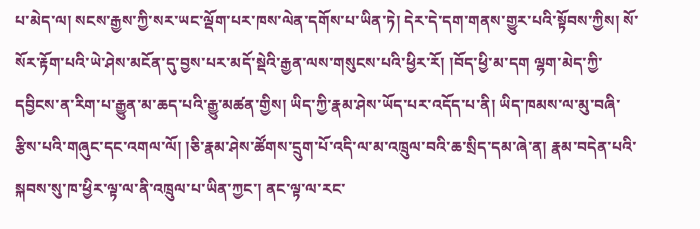པ་མེད་ལ། སངས་རྒྱས་ཀྱི་སར་ཡང་ལྡོག་པར་ཁས་ལེན་དགོས་པ་ཡིན་ཏེ། དེར་དེ་དག་གནས་གྱུར་པའི་སྟོབས་ཀྱིས། སོ་སོར་རྟོག་པའི་ཡེ་ཤེས་མངོན་དུ་བྱས་པར་མདོ་སྡེའི་རྒྱན་ལས་གསུངས་པའི་ཕྱིར་རོ། །བོད་ཕྱི་མ་དག ལྷག་མེད་ཀྱི་དབྱིངས་ན་རིག་པ་རྒྱུན་མ་ཆད་པའི་རྒྱུ་མཚན་གྱིས། ཡིད་ཀྱི་རྣམ་ཤེས་ཡོད་པར་འདོད་པ་ནི། ཡིད་ཁམས་ལ་མུ་བཞི་རྩིས་པའི་གཞུང་དང་འགལ་ལོ། །ཅི་རྣམ་ཤེས་ཚོགས་དྲུག་པོ་འདི་ལ་མ་འཁྲུལ་བའི་ཆ་སྲིད་དམ་ཞེ་ན། རྣམ་བདེན་པའི་སྐབས་སུ་ཁ་ཕྱིར་ལྟ་ལ་ནི་འཁྲུལ་པ་ཡིན་ཀྱང་། ནང་ལྟ་ལ་རང་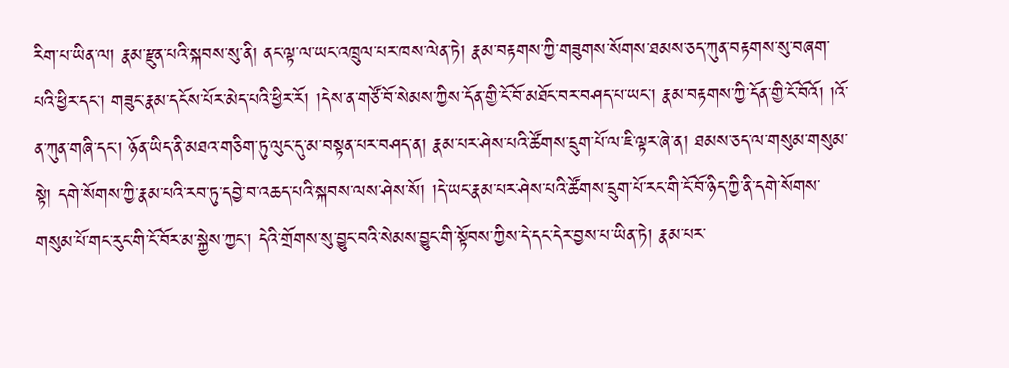རིག་པ་ཡིན་ལ། རྣམ་རྫུན་པའི་སྐབས་སུ་ནི། ནང་ལྟ་ལ་ཡང་འཁྲུལ་པར་ཁས་ལེན་ཏེ། རྣམ་བརྟགས་ཀྱི་གཟུགས་སོགས་ཐམས་ཅད་ཀུན་བརྟགས་སུ་བཞག་པའི་ཕྱིར་དང་། གཟུང་རྣམ་དངོས་པོར་མེད་པའི་ཕྱིར་རོ། །དེས་ན་གཙོ་བོ་སེམས་ཀྱིས་དོན་གྱི་ངོ་བོ་མཐོང་བར་བཤད་པ་ཡང་། རྣམ་བརྟགས་ཀྱི་དོན་གྱི་ངོ་བོའོ། །འོ་ན་ཀུན་གཞི་དང་། ཉོན་ཡིད་ནི་མཐའ་གཅིག་ཏུ་ལུང་དུ་མ་བསྟན་པར་བཤད་ན། རྣམ་པར་ཤེས་པའི་ཚོགས་དྲུག་པོ་ལ་ཇི་ལྟར་ཞེ་ན། ཐམས་ཅད་ལ་གསུམ་གསུམ་སྟེ། དགེ་སོགས་ཀྱི་རྣམ་པའི་རབ་ཏུ་དབྱེ་བ་འཆད་པའི་སྐབས་ལས་ཤེས་སོ། །དེ་ཡང་རྣམ་པར་ཤེས་པའི་ཚོགས་དྲུག་པོ་རང་གི་ངོ་བོ་ཉིད་ཀྱི་ནི་དགེ་སོགས་གསུམ་པོ་གང་རུང་གི་ངོ་བོར་མ་སྐྱེས་ཀྱང་། དེའི་གྲོགས་སུ་བྱུང་བའི་སེམས་བྱུང་གི་སྟོབས་ཀྱིས་དེ་དང་དེར་བྱས་པ་ཡིན་ཏེ། རྣམ་པར་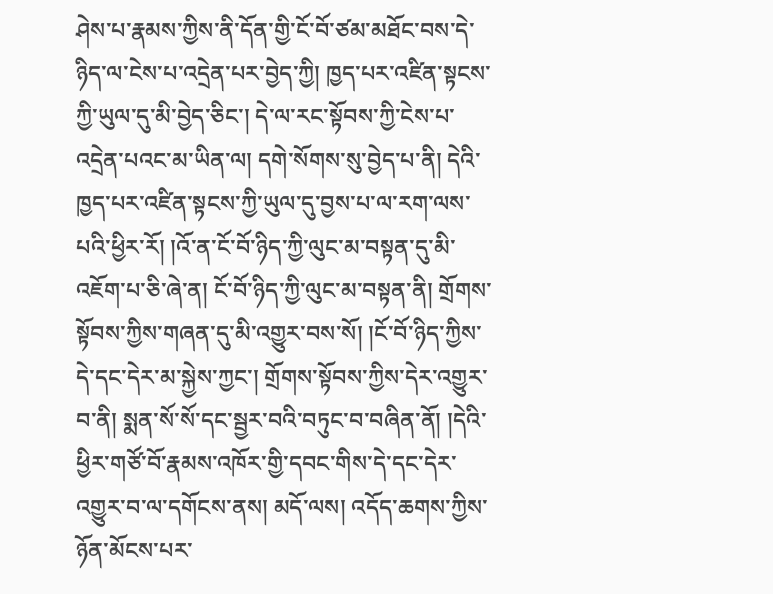ཤེས་པ་རྣམས་ཀྱིས་ནི་དོན་གྱི་ངོ་བོ་ཙམ་མཐོང་བས་དེ་ཉིད་ལ་ངེས་པ་འདྲེན་པར་བྱེད་ཀྱི། ཁྱད་པར་འཛིན་སྟངས་ཀྱི་ཡུལ་དུ་མི་བྱེད་ཅིང་། དེ་ལ་རང་སྟོབས་ཀྱི་ངེས་པ་འདྲེན་པའང་མ་ཡིན་ལ། དགེ་སོགས་སུ་བྱེད་པ་ནི། དེའི་ཁྱད་པར་འཛིན་སྟངས་ཀྱི་ཡུལ་དུ་བྱས་པ་ལ་རག་ལས་པའི་ཕྱིར་རོ། །འོ་ན་ངོ་བོ་ཉིད་ཀྱི་ལུང་མ་བསྟན་དུ་མི་འཇོག་པ་ཅི་ཞེ་ན། ངོ་བོ་ཉིད་ཀྱི་ལུང་མ་བསྟན་ནི། གྲོགས་སྟོབས་ཀྱིས་གཞན་དུ་མི་འགྱུར་བས་སོ། །ངོ་བོ་ཉིད་ཀྱིས་དེ་དང་དེར་མ་སྐྱེས་ཀྱང་། གྲོགས་སྟོབས་ཀྱིས་དེར་འགྱུར་བ་ནི། སྨན་སོ་སོ་དང་སྦྱར་བའི་བཏུང་བ་བཞིན་ནོ། །དེའི་ཕྱིར་གཙོ་བོ་རྣམས་འཁོར་གྱི་དབང་གིས་དེ་དང་དེར་འགྱུར་བ་ལ་དགོངས་ནས། མདོ་ལས། འདོད་ཆགས་ཀྱིས་ཉོན་མོངས་པར་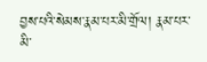བྱས་པའི་སེམས་རྣམ་པར་མི་གྲོལ། རྣམ་པར་མི་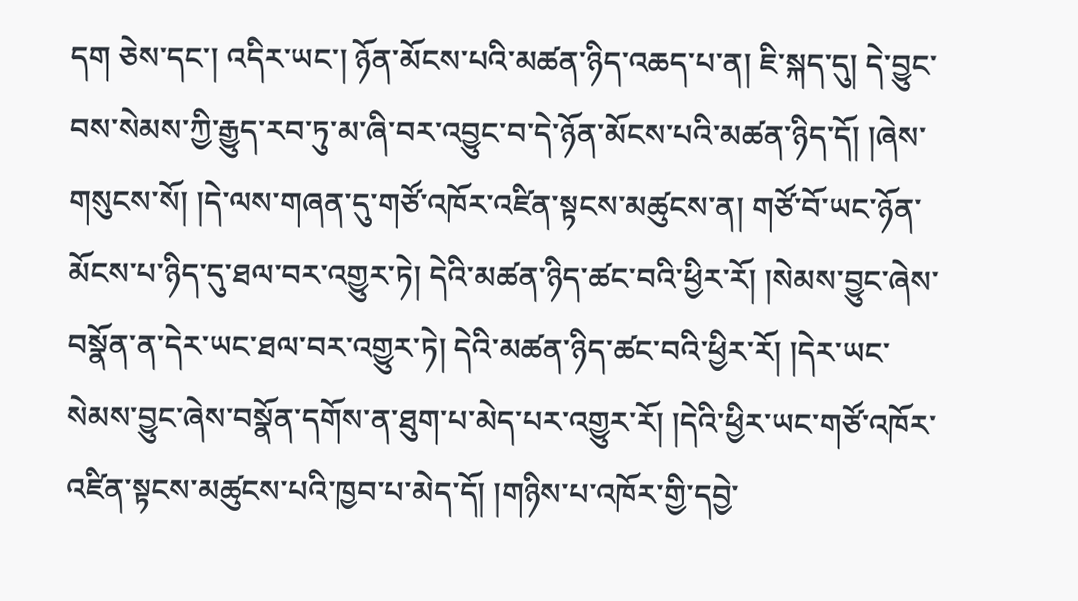དག ཅེས་དང་། འདིར་ཡང་། ཉོན་མོངས་པའི་མཚན་ཉིད་འཆད་པ་ན། ཇི་སྐད་དུ། དེ་བྱུང་བས་སེམས་ཀྱི་རྒྱུད་རབ་ཏུ་མ་ཞི་བར་འབྱུང་བ་དེ་ཉོན་མོངས་པའི་མཚན་ཉིད་དོ། །ཞེས་གསུངས་སོ། །དེ་ལས་གཞན་དུ་གཙོ་འཁོར་འཛིན་སྟངས་མཚུངས་ན། གཙོ་བོ་ཡང་ཉོན་མོངས་པ་ཉིད་དུ་ཐལ་བར་འགྱུར་ཏེ། དེའི་མཚན་ཉིད་ཚང་བའི་ཕྱིར་རོ། །སེམས་བྱུང་ཞེས་བསྣོན་ན་དེར་ཡང་ཐལ་བར་འགྱུར་ཏེ། དེའི་མཚན་ཉིད་ཚང་བའི་ཕྱིར་རོ། །དེར་ཡང་སེམས་བྱུང་ཞེས་བསྣོན་དགོས་ན་ཐུག་པ་མེད་པར་འགྱུར་རོ། །དེའི་ཕྱིར་ཡང་གཙོ་འཁོར་འཛིན་སྟངས་མཚུངས་པའི་ཁྱབ་པ་མེད་དོ། །གཉིས་པ་འཁོར་གྱི་དབྱེ་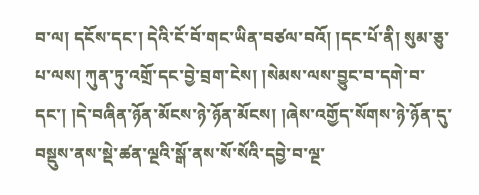བ་ལ། དངོས་དང་། དེའི་ངོ་བོ་གང་ཡིན་བཙལ་བའོ། །དང་པོ་ནི། སུམ་ཅུ་པ་ལས། ཀུན་ཏུ་འགྲོ་དང་བྱེ་བྲག་ངེས། །སེམས་ལས་བྱུང་བ་དགེ་བ་དང་། །དེ་བཞིན་ཉོན་མོངས་ཉེ་ཉོན་མོངས། །ཞེས་འགྱོད་སོགས་ཉེ་ཉོན་དུ་བསྡུས་ནས་སྡེ་ཚན་ལྔའི་སྒོ་ནས་སོ་སོའི་དབྱེ་བ་ལྔ་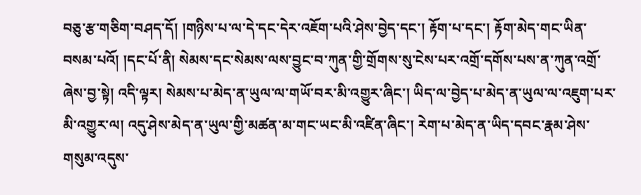བཅུ་རྩ་གཅིག་བཤད་དོ། །གཉིས་པ་ལ་དེ་དང་དེར་འཇོག་པའི་ཤེས་བྱེད་དང་། རྟོག་པ་དང་། རྟོག་མེད་གང་ཡིན་བསམ་པའོ། །དང་པོ་ནི། སེམས་དང་སེམས་ལས་བྱུང་བ་ཀུན་གྱི་གྲོགས་སུ་ངེས་པར་འགྲོ་དགོས་པས་ན་ཀུན་འགྲོ་ཞེས་བྱ་སྟེ། འདི་ལྟར། སེམས་པ་མེད་ན་ཡུལ་ལ་གཡོ་བར་མི་འགྱུར་ཞིང་། ཡིད་ལ་བྱེད་པ་མེད་ན་ཡུལ་ལ་འཇུག་པར་མི་འགྱུར་ལ། འདུ་ཤེས་མེད་ན་ཡུལ་གྱི་མཚན་མ་གང་ཡང་མི་འཛིན་ཞིང་། རེག་པ་མེད་ན་ཡིད་དབང་རྣམ་ཤེས་གསུམ་འདུས་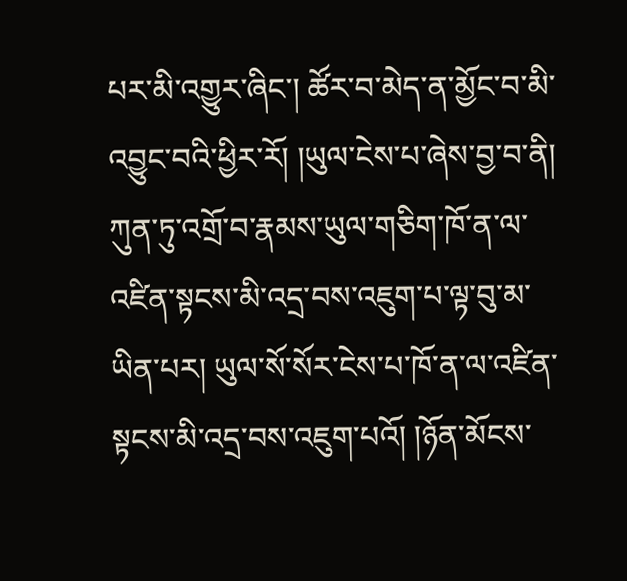པར་མི་འགྱུར་ཞིང་། ཚོར་བ་མེད་ན་མྱོང་བ་མི་འབྱུང་བའི་ཕྱིར་རོ། །ཡུལ་ངེས་པ་ཞེས་བྱ་བ་ནི། ཀུན་ཏུ་འགྲོ་བ་རྣམས་ཡུལ་གཅིག་ཁོ་ན་ལ་འཛིན་སྟངས་མི་འདྲ་བས་འཇུག་པ་ལྟ་བུ་མ་ཡིན་པར། ཡུལ་སོ་སོར་ངེས་པ་ཁོ་ན་ལ་འཛིན་སྟངས་མི་འདྲ་བས་འཇུག་པའོ། །ཉོན་མོངས་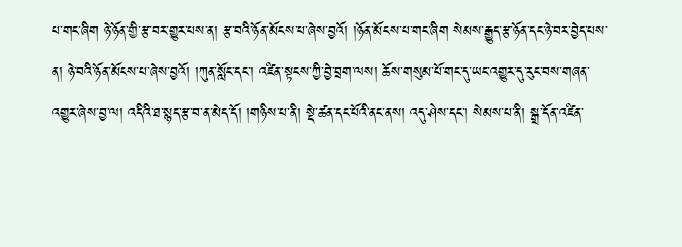པ་གང་ཞིག ཉེ་ཉོན་གྱི་རྩ་བར་གྱུར་པས་ན། རྩ་བའི་ཉོན་མོངས་པ་ཞེས་བྱའོ། །ཉོན་མོངས་པ་གང་ཞིག སེམས་རྒྱུད་རྩ་ཉོན་དང་ཉེ་བར་བྱེད་པས་ན། ཉེ་བའི་ཉོན་མོངས་པ་ཞེས་བྱའོ། །ཀུན་སློང་དང་། འཛིན་སྟངས་ཀྱི་བྱེ་བྲག་ལས། ཆོས་གསུམ་པོ་གང་དུ་ཡང་འགྱུར་དུ་རུང་བས་གཞན་འགྱུར་ཞེས་བྱ་ལ། འདིའི་ཐ་སྙད་རྩ་བ་ན་མེད་དོ། །གཉིས་པ་ནི། སྡེ་ཚན་དང་པོའི་ནང་ནས། འདུ་ཤེས་དང་། སེམས་པ་ནི། སྒྲ་དོན་འཛིན་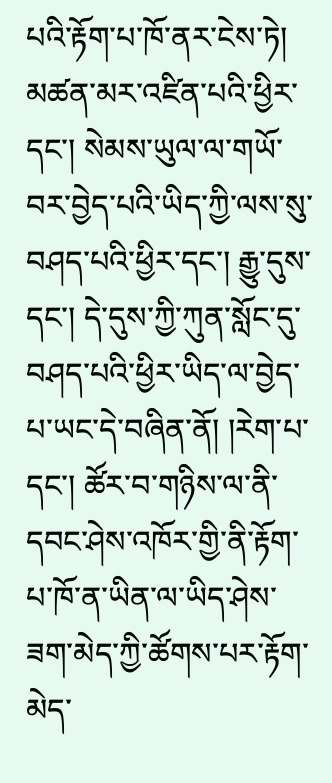པའི་རྟོག་པ་ཁོ་ནར་ངེས་ཏེ། མཚན་མར་འཛིན་པའི་ཕྱིར་དང་། སེམས་ཡུལ་ལ་གཡོ་བར་བྱེད་པའི་ཡིད་ཀྱི་ལས་སུ་བཤད་པའི་ཕྱིར་དང་། རྒྱུ་དུས་དང་། དེ་དུས་ཀྱི་ཀུན་སློང་དུ་བཤད་པའི་ཕྱིར་ཡིད་ལ་བྱེད་པ་ཡང་དེ་བཞིན་ནོ། །རེག་པ་དང་། ཚོར་བ་གཉིས་ལ་ནི་དབང་ཤེས་འཁོར་གྱི་ནི་རྟོག་པ་ཁོ་ན་ཡིན་ལ་ཡིད་ཤེས་ཟག་མེད་ཀྱི་ཚོགས་པར་རྟོག་མེད་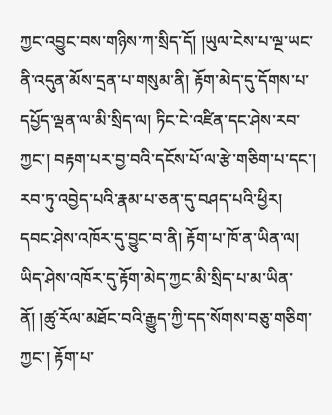ཀྱང་འབྱུང་བས་གཉིས་ཀ་སྲིད་དོ། །ཡུལ་ངེས་པ་ལྔ་ཡང་ནི་འདུན་མོས་དྲན་པ་གསུམ་ནི། རྟོག་མེད་དུ་དོགས་པ་དཔྱོད་ལྡན་ལ་མི་སྲིད་ལ། ཏིང་ངེ་འཛིན་དང་ཤེས་རབ་ཀྱང་། བརྟག་པར་བྱ་བའི་དངོས་པོ་ལ་རྩེ་གཅིག་པ་དང་། རབ་ཏུ་འབྱེད་པའི་རྣམ་པ་ཅན་དུ་བཤད་པའི་ཕྱིར། དབང་ཤེས་འཁོར་དུ་བྱུང་བ་ནི། རྟོག་པ་ཁོ་ན་ཡིན་ལ། ཡིད་ཤེས་འཁོར་དུ་རྟོག་མེད་ཀྱང་མི་སྲིད་པ་མ་ཡིན་ནོ། །ཚུ་རོལ་མཐོང་བའི་རྒྱུད་ཀྱི་དད་སོགས་བཅུ་གཅིག་ཀྱང་། རྟོག་པ་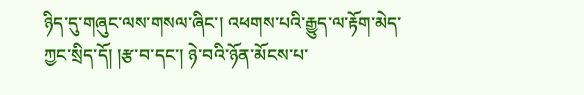ཉིད་དུ་གཞུང་ལས་གསལ་ཞིང་། འཕགས་པའི་རྒྱུད་ལ་རྟོག་མེད་ཀྱང་སྲིད་དོ། །རྩ་བ་དང་། ཉེ་བའི་ཉོན་མོངས་པ་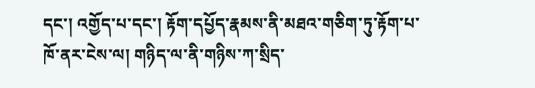དང་། འགྱོད་པ་དང་། རྟོག་དཔྱོད་རྣམས་ནི་མཐའ་གཅིག་ཏུ་རྟོག་པ་ཁོ་ནར་ངེས་ལ། གཉིད་ལ་ནི་གཉིས་ཀ་སྲིད་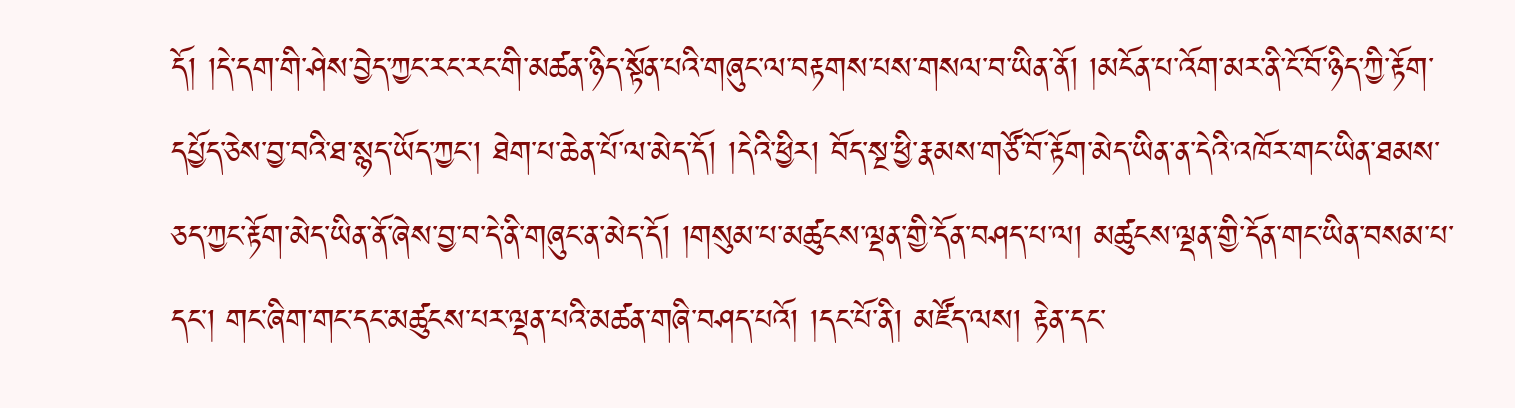དོ། །དེ་དག་གི་ཤེས་བྱེད་ཀྱང་རང་རང་གི་མཚན་ཉིད་སྟོན་པའི་གཞུང་ལ་བརྟགས་པས་གསལ་བ་ཡིན་ནོ། །མངོན་པ་འོག་མར་ནི་ངོ་བོ་ཉིད་ཀྱི་རྟོག་དཔྱོད་ཅེས་བྱ་བའི་ཐ་སྙད་ཡོད་ཀྱང་། ཐེག་པ་ཆེན་པོ་ལ་མེད་དོ། །དེའི་ཕྱིར། བོད་སྔ་ཕྱི་རྣམས་གཙོ་བོ་རྟོག་མེད་ཡིན་ན་དེའི་འཁོར་གང་ཡིན་ཐམས་ཅད་ཀྱང་རྟོག་མེད་ཡིན་ནོ་ཞེས་བྱ་བ་དེ་ནི་གཞུང་ན་མེད་དོ། །གསུམ་པ་མཚུངས་ལྡན་གྱི་དོན་བཤད་པ་ལ། མཚུངས་ལྡན་གྱི་དོན་གང་ཡིན་བསམ་པ་དང་། གང་ཞིག་གང་དང་མཚུངས་པར་ལྡན་པའི་མཚན་གཞི་བཤད་པའོ། །དང་པོ་ནི། མཛོད་ལས། རྟེན་དང་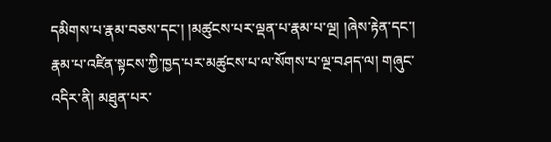དམིགས་པ་རྣམ་བཅས་དང་། །མཚུངས་པར་ལྡན་པ་རྣམ་པ་ལྔ། །ཞེས་རྟེན་དང་། རྣམ་པ་འཛིན་སྟངས་ཀྱི་ཁྱད་པར་མཚུངས་པ་ལ་སོགས་པ་ལྔ་བཤད་ལ། གཞུང་འདིར་ནི། མཐུན་པར་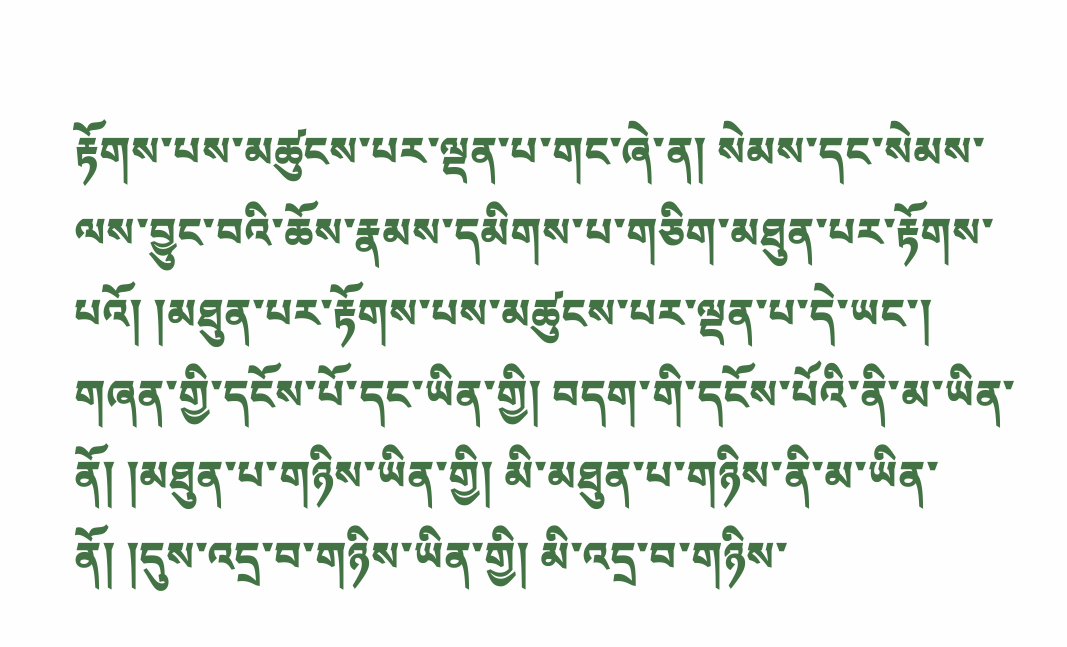རྟོགས་པས་མཚུངས་པར་ལྡན་པ་གང་ཞེ་ན། སེམས་དང་སེམས་ལས་བྱུང་བའི་ཆོས་རྣམས་དམིགས་པ་གཅིག་མཐུན་པར་རྟོགས་པའོ། །མཐུན་པར་རྟོགས་པས་མཚུངས་པར་ལྡན་པ་དེ་ཡང་། གཞན་གྱི་དངོས་པོ་དང་ཡིན་གྱི། བདག་གི་དངོས་པོའི་ནི་མ་ཡིན་ནོ། །མཐུན་པ་གཉིས་ཡིན་གྱི། མི་མཐུན་པ་གཉིས་ནི་མ་ཡིན་ནོ། །དུས་འདྲ་བ་གཉིས་ཡིན་གྱི། མི་འདྲ་བ་གཉིས་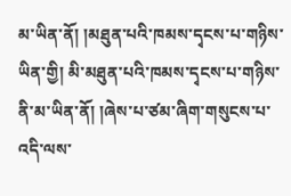མ་ཡིན་ནོ། །མཐུན་པའི་ཁམས་དྭངས་པ་གཉིས་ཡིན་གྱི། མི་མཐུན་པའི་ཁམས་དྭངས་པ་གཉིས་ནི་མ་ཡིན་ནོ། །ཞེས་པ་ཙམ་ཞིག་གསུངས་པ་འདི་ལས་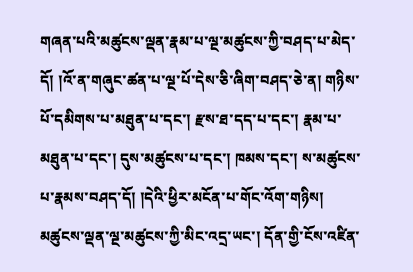གཞན་པའི་མཚུངས་ལྡན་རྣམ་པ་ལྔ་མཚུངས་ཀྱི་བཤད་པ་མེད་དོ། །འོ་ན་གཞུང་ཚན་པ་ལྔ་པོ་དེས་ཅི་ཞིག་བཤད་ཅེ་ན། གཉིས་པོ་དམིགས་པ་མཐུན་པ་དང་། རྫས་ཐ་དད་པ་དང་། རྣམ་པ་མཐུན་པ་དང་། དུས་མཚུངས་པ་དང་། ཁམས་དང་། ས་མཚུངས་པ་རྣམས་བཤད་དོ། །དེའི་ཕྱིར་མངོན་པ་གོང་འོག་གཉིས། མཚུངས་ལྡན་ལྔ་མཚུངས་ཀྱི་མིང་འདྲ་ཡང་། དོན་གྱི་ངོས་འཛིན་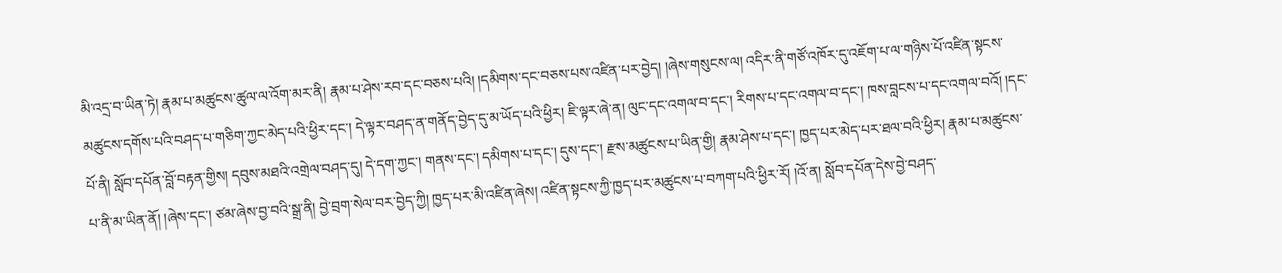མི་འདྲ་བ་ཡིན་ཏེ། རྣམ་པ་མཚུངས་ཚུལ་ལ་འོག་མར་ནི། རྣམ་པ་ཤེས་རབ་དང་བཅས་པའི། །དམིགས་དང་བཅས་པས་འཛིན་པར་བྱེད། །ཞེས་གསུངས་ལ། འདིར་ནི་གཙོ་འཁོར་དུ་འཇོག་པ་ལ་གཉིས་པོ་འཛིན་སྟངས་མཚུངས་དགོས་པའི་བཤད་པ་གཅིག་ཀྱང་མེད་པའི་ཕྱིར་དང་། དེ་ལྟར་བཤད་ན་གནོད་བྱེད་དུ་མ་ཡོད་པའི་ཕྱིར། ཇི་ལྟར་ཞེ་ན། ལུང་དང་འགལ་བ་དང་། རིགས་པ་དང་འགལ་བ་དང་། ཁས་བླངས་པ་དང་འགལ་བའོ། །དང་པོ་ནི། སློབ་དཔོན་བློ་བརྟན་གྱིས། དབུས་མཐའི་འགྲེལ་བཤད་དུ། དེ་དག་ཀྱང་། གནས་དང་། དམིགས་པ་དང་། དུས་དང་། རྫས་མཚུངས་པ་ཡིན་གྱི། རྣམ་ཤེས་པ་དང་། ཁྱད་པར་མེད་པར་ཐལ་བའི་ཕྱིར། རྣམ་པ་མཚུངས་པ་ནི་མ་ཡིན་ནོ། །ཞེས་དང་། ཙམ་ཞེས་བྱ་བའི་སྒྲ་ནི། བྱེ་བྲག་སེལ་བར་བྱེད་ཀྱི། ཁྱད་པར་མི་འཛིན་ཞེས། འཛིན་སྟངས་ཀྱི་ཁྱད་པར་མཚུངས་པ་བཀག་པའི་ཕྱིར་རོ། །འོ་ན། སློབ་དཔོན་དེས་བྱེ་བཤད་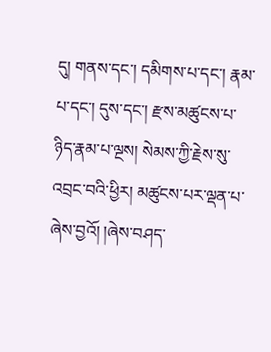དུ། གནས་དང་། དམིགས་པ་དང་། རྣམ་པ་དང་། དུས་དང་། རྫས་མཚུངས་པ་ཉིད་རྣམ་པ་ལྔས། སེམས་ཀྱི་རྗེས་སུ་འབྲང་བའི་ཕྱིར། མཚུངས་པར་ལྡན་པ་ཞེས་བྱའོ། །ཞེས་བཤད་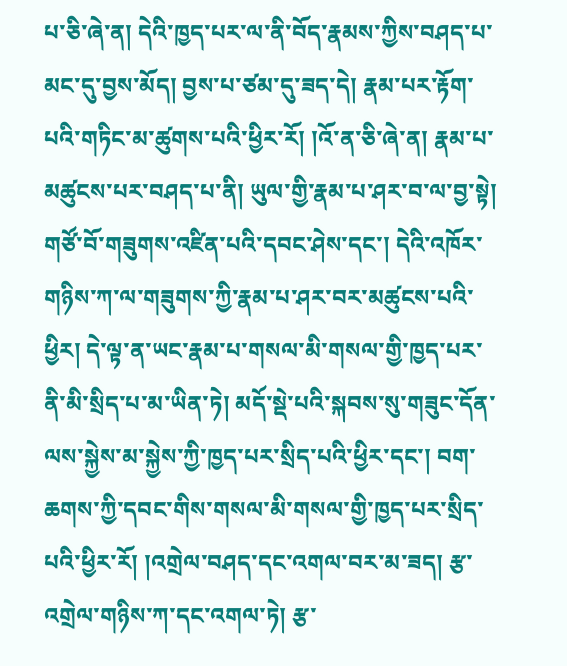པ་ཅི་ཞེ་ན། དེའི་ཁྱད་པར་ལ་ནི་བོད་རྣམས་ཀྱིས་བཤད་པ་མང་དུ་བྱས་མོད། བྱས་པ་ཙམ་དུ་ཟད་དེ། རྣམ་པར་རྟོག་པའི་གཏིང་མ་ཚུགས་པའི་ཕྱིར་རོ། །འོ་ན་ཅི་ཞེ་ན། རྣམ་པ་མཚུངས་པར་བཤད་པ་ནི། ཡུལ་གྱི་རྣམ་པ་ཤར་བ་ལ་བྱ་སྟེ། གཙོ་བོ་གཟུགས་འཛིན་པའི་དབང་ཤེས་དང་། དེའི་འཁོར་གཉིས་ཀ་ལ་གཟུགས་ཀྱི་རྣམ་པ་ཤར་བར་མཚུངས་པའི་ཕྱིར། དེ་ལྟ་ན་ཡང་རྣམ་པ་གསལ་མི་གསལ་གྱི་ཁྱད་པར་ནི་མི་སྲིད་པ་མ་ཡིན་ཏེ། མདོ་སྡེ་པའི་སྐབས་སུ་གཟུང་དོན་ལས་སྐྱེས་མ་སྐྱེས་ཀྱི་ཁྱད་པར་སྲིད་པའི་ཕྱིར་དང་། བག་ཆགས་ཀྱི་དབང་གིས་གསལ་མི་གསལ་གྱི་ཁྱད་པར་སྲིད་པའི་ཕྱིར་རོ། །འགྲེལ་བཤད་དང་འགལ་བར་མ་ཟད། རྩ་འགྲེལ་གཉིས་ཀ་དང་འགལ་ཏེ། རྩ་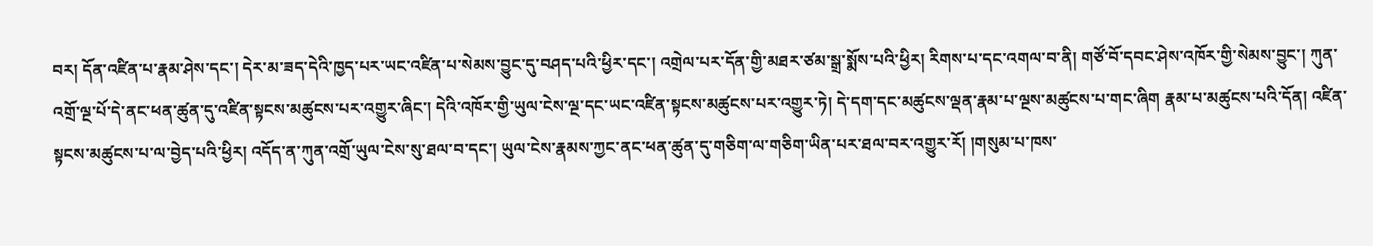བར། དོན་འཛིན་པ་རྣམ་ཤེས་དང་། དེར་མ་ཟད་དེའི་ཁྱད་པར་ཡང་འཛིན་པ་སེམས་བྱུང་དུ་བཤད་པའི་ཕྱིར་དང་། འགྲེལ་པར་དོན་གྱི་མཐར་ཙམ་སྒྲ་སྨོས་པའི་ཕྱིར། རིགས་པ་དང་འགལ་བ་ནི། གཙོ་བོ་དབང་ཤེས་འཁོར་གྱི་སེམས་བྱུང་། ཀུན་འགྲོ་ལྔ་པོ་དེ་ནང་ཕན་ཚུན་དུ་འཛིན་སྟངས་མཚུངས་པར་འགྱུར་ཞིང་། དེའི་འཁོར་གྱི་ཡུལ་ངེས་ལྔ་དང་ཡང་འཛིན་སྟངས་མཚུངས་པར་འགྱུར་ཏེ། དེ་དག་དང་མཚུངས་ལྡན་རྣམ་པ་ལྔས་མཚུངས་པ་གང་ཞིག རྣམ་པ་མཚུངས་པའི་དོན། འཛིན་སྟངས་མཚུངས་པ་ལ་བྱེད་པའི་ཕྱིར། འདོད་ན་ཀུན་འགྲོ་ཡུལ་ངེས་སུ་ཐལ་བ་དང་། ཡུལ་ངེས་རྣམས་ཀྱང་ནང་ཕན་ཚུན་དུ་གཅིག་ལ་གཅིག་ཡིན་པར་ཐལ་བར་འགྱུར་རོ། །གསུམ་པ་ཁས་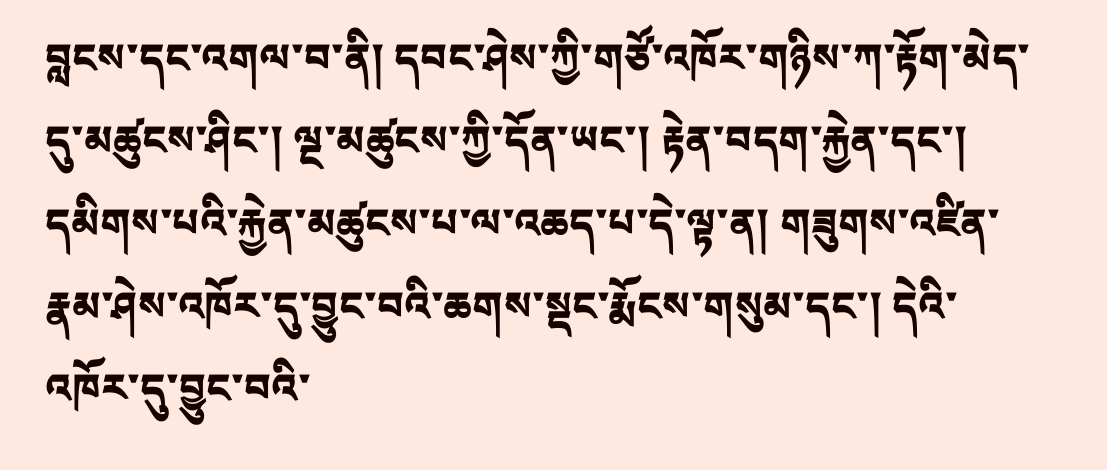བླངས་དང་འགལ་བ་ནི། དབང་ཤེས་ཀྱི་གཙོ་འཁོར་གཉིས་ཀ་རྟོག་མེད་དུ་མཚུངས་ཤིང་། ལྔ་མཚུངས་ཀྱི་དོན་ཡང་། རྟེན་བདག་རྐྱེན་དང་། དམིགས་པའི་རྐྱེན་མཚུངས་པ་ལ་འཆད་པ་དེ་ལྟ་ན། གཟུགས་འཛིན་རྣམ་ཤེས་འཁོར་དུ་བྱུང་བའི་ཆགས་སྡང་རྨོངས་གསུམ་དང་། དེའི་འཁོར་དུ་བྱུང་བའི་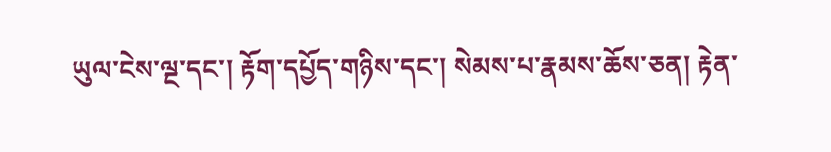ཡུལ་ངེས་ལྔ་དང་། རྟོག་དཔྱོད་གཉིས་དང་། སེམས་པ་རྣམས་ཆོས་ཅན། རྟེན་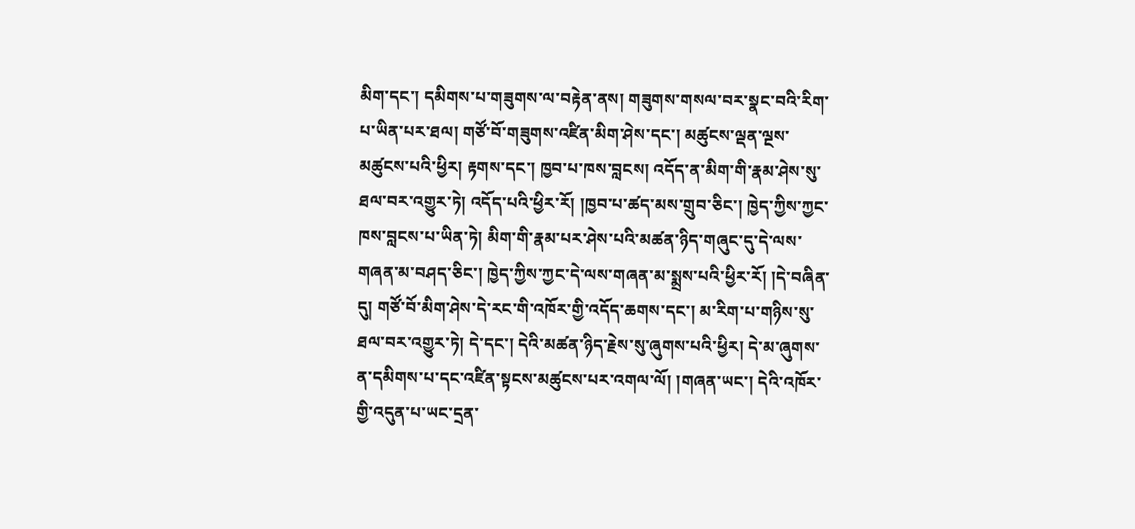མིག་དང་། དམིགས་པ་གཟུགས་ལ་བརྟེན་ནས། གཟུགས་གསལ་བར་སྣང་བའི་རིག་པ་ཡིན་པར་ཐལ། གཙོ་བོ་གཟུགས་འཛིན་མིག་ཤེས་དང་། མཚུངས་ལྡན་ལྔས་མཚུངས་པའི་ཕྱིར། རྟགས་དང་། ཁྱབ་པ་ཁས་བླངས། འདོད་ན་མིག་གི་རྣམ་ཤེས་སུ་ཐལ་བར་འགྱུར་ཏེ། འདོད་པའི་ཕྱིར་རོ། །ཁྱབ་པ་ཚད་མས་གྲུབ་ཅིང་། ཁྱེད་ཀྱིས་ཀྱང་ཁས་བླངས་པ་ཡིན་ཏེ། མིག་གི་རྣམ་པར་ཤེས་པའི་མཚན་ཉིད་གཞུང་དུ་དེ་ལས་གཞན་མ་བཤད་ཅིང་། ཁྱེད་ཀྱིས་ཀྱང་དེ་ལས་གཞན་མ་སྨྲས་པའི་ཕྱིར་རོ། །དེ་བཞིན་དུ། གཙོ་བོ་མིག་ཤེས་དེ་རང་གི་འཁོར་གྱི་འདོད་ཆགས་དང་། མ་རིག་པ་གཉིས་སུ་ཐལ་བར་འགྱུར་ཏེ། དེ་དང་། དེའི་མཚན་ཉིད་རྗེས་སུ་ཞུགས་པའི་ཕྱིར། དེ་མ་ཞུགས་ན་དམིགས་པ་དང་འཛིན་སྟངས་མཚུངས་པར་འགལ་ལོ། །གཞན་ཡང་། དེའི་འཁོར་གྱི་འདུན་པ་ཡང་དྲན་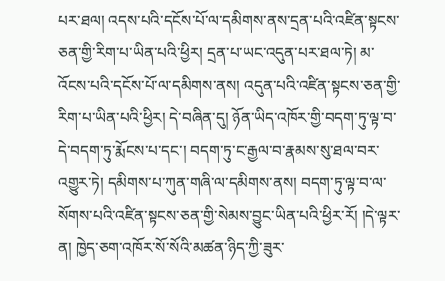པར་ཐལ། འདས་པའི་དངོས་པོ་ལ་དམིགས་ནས་དྲན་པའི་འཛིན་སྟངས་ཅན་གྱི་རིག་པ་ཡིན་པའི་ཕྱིར། དྲན་པ་ཡང་འདུན་པར་ཐལ་ཏེ། མ་འོངས་པའི་དངོས་པོ་ལ་དམིགས་ནས། འདུན་པའི་འཛིན་སྟངས་ཅན་གྱི་རིག་པ་ཡིན་པའི་ཕྱིར། དེ་བཞིན་དུ། ཉོན་ཡིད་འཁོར་གྱི་བདག་ཏུ་ལྟ་བ་དེ་བདག་ཏུ་རྨོངས་པ་དང་། བདག་ཏུ་ང་རྒྱལ་བ་རྣམས་སུ་ཐལ་བར་འགྱུར་ཏེ། དམིགས་པ་ཀུན་གཞི་ལ་དམིགས་ནས། བདག་ཏུ་ལྟ་བ་ལ་སོགས་པའི་འཛིན་སྟངས་ཅན་གྱི་སེམས་བྱུང་ཡིན་པའི་ཕྱིར་རོ། །དེ་ལྟར་ན། ཁྱེད་ཅག་འཁོར་སོ་སོའི་མཚན་ཉིད་ཀྱི་ཟུར་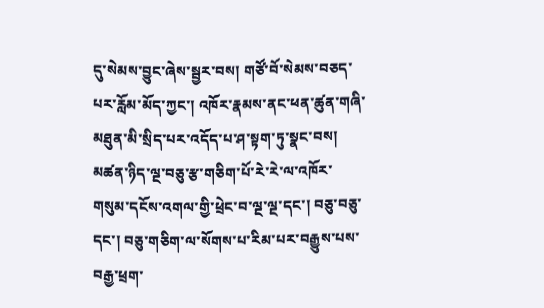དུ་སེམས་བྱུང་ཞེས་སྦྱར་བས། གཙོ་བོ་སེམས་བཅད་པར་རློམ་མོད་ཀྱང་། འཁོར་རྣམས་ནང་ཕན་ཚུན་གཞི་མཐུན་མི་སྲིད་པར་འདོད་པ་ཤ་སྟག་ཏུ་སྣང་བས། མཚན་ཉིད་ལྔ་བཅུ་རྩ་གཅིག་པོ་རེ་རེ་ལ་འཁོར་གསུམ་དངོས་འགལ་གྱི་ཕྲེང་བ་ལྔ་ལྔ་དང་། བཅུ་བཅུ་དང་། བཅུ་གཅིག་ལ་སོགས་པ་རིམ་པར་བརྒྱུས་པས་བརྒྱ་ཕྲག་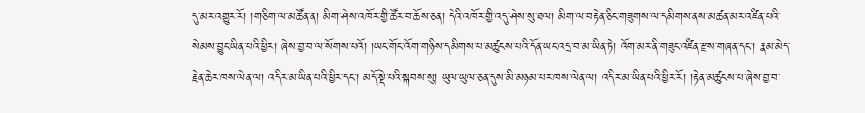དུ་མར་འགྱུར་རོ། །གཅིག་ལ་མཚོན་ན། མིག་ཤེས་འཁོར་གྱི་ཚོར་བ་ཆོས་ཅན། དེའི་འཁོར་གྱི་འདུ་ཤེས་སུ་ཐལ། མིག་ལ་བརྟེན་ཅིང་གཟུགས་ལ་དམིགས་ནས་མཚན་མར་འཛིན་པའི་སེམས་བྱུང་ཡིན་པའི་ཕྱིར། ཞེས་བྱ་བ་ལ་སོགས་པའོ། །ཡང་གོང་འོག་གཉིས་དམིགས་པ་མཚུངས་པའི་དོན་ཡང་འདྲ་བ་མ་ཡིན་ཏེ། འོག་མར་ནི་གཟུང་འཛིན་རྫས་གཞན་དང་། རྣམ་མེད་རྗེན་ཆེར་ཁས་ལེན་ལ། འདིར་མ་ཡིན་པའི་ཕྱིར་དང་། མདོ་སྡེ་པའི་སྐབས་སུ། ཡུལ་ཡུལ་ཅན་དུས་མི་མཉམ་པར་ཁས་ལེན་ལ། འདིར་མ་ཡིན་པའི་ཕྱིར་རོ། །རྟེན་མཚུངས་པ་ཞེས་བྱ་བ་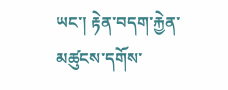ཡང་། རྟེན་བདག་རྐྱེན་མཚུངས་དགོས་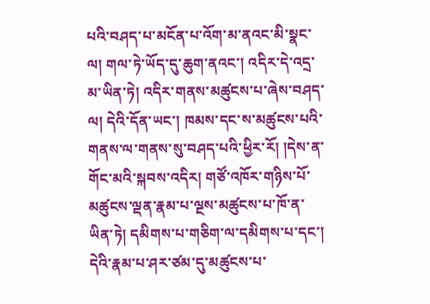པའི་བཤད་པ་མངོན་པ་འོག་མ་ནའང་མི་སྣང་ལ། གལ་ཏེ་ཡོད་དུ་ཆུག་ནའང་། འདིར་དེ་འདྲ་མ་ཡིན་ཏེ། འདིར་གནས་མཚུངས་པ་ཞེས་བཤད་ལ། དེའི་དོན་ཡང་། ཁམས་དང་ས་མཚུངས་པའི་གནས་ལ་གནས་སུ་བཤད་པའི་ཕྱིར་རོ། །དེས་ན་གོང་མའི་སྐབས་འདིར། གཙོ་འཁོར་གཉིས་པོ་མཚུངས་ལྡན་རྣམ་པ་ལྔས་མཚུངས་པ་ཁོ་ན་ཡིན་ཏེ། དམིགས་པ་གཅིག་ལ་དམིགས་པ་དང་། དེའི་རྣམ་པ་ཤར་ཙམ་དུ་མཚུངས་པ་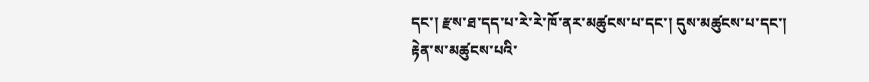དང་། རྫས་ཐ་དད་པ་རེ་རེ་ཁོ་ནར་མཚུངས་པ་དང་། དུས་མཚུངས་པ་དང་། རྟེན་ས་མཚུངས་པའི་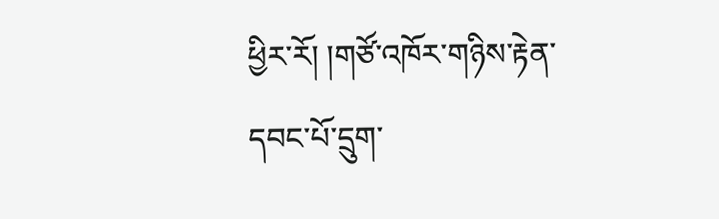ཕྱིར་རོ། །གཙོ་འཁོར་གཉིས་རྟེན་དབང་པོ་དྲུག་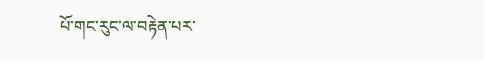པོ་གང་རུང་ལ་བརྟེན་པར་